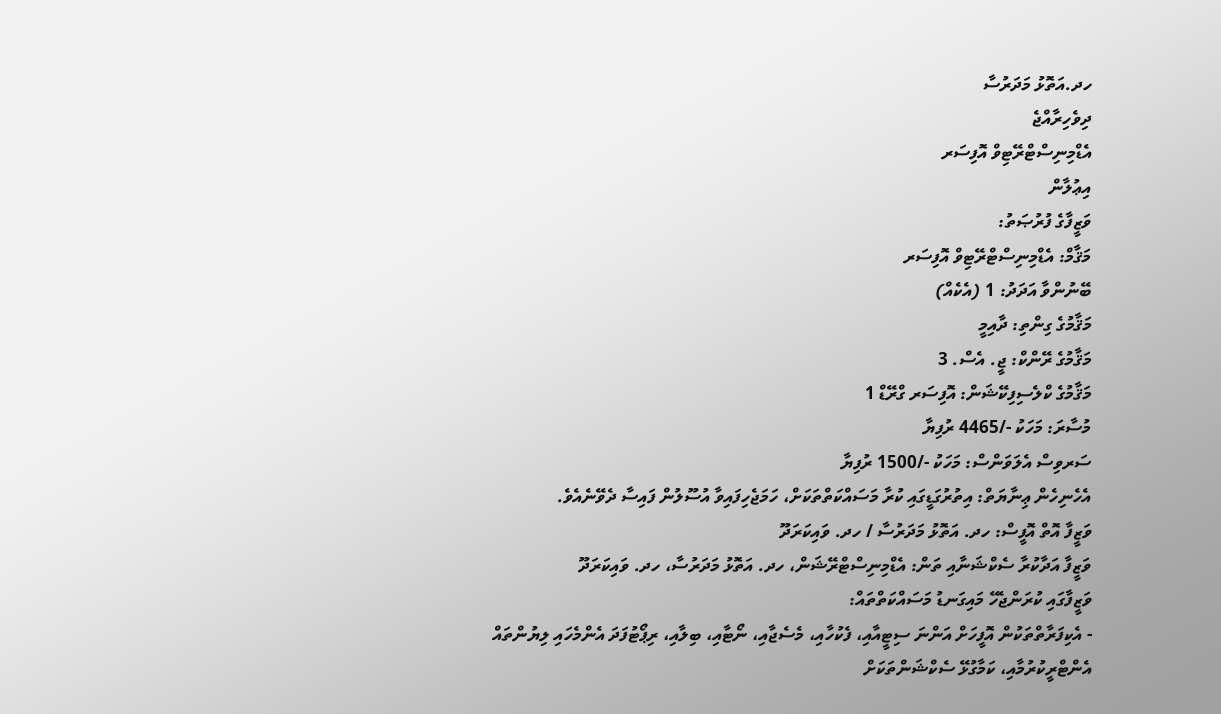ހދ.އަތޮޅު މަދަރުސާ
ދިވެހިރާއްޖެ
އެޑްމިނިސްޓްރޭޓިވް އޮފިސަރ
އިޢުލާން
ވަޒީފާގެ ފުރުޞަތު:
މަޤާމް: އެޑްމިނިސްޓްރޭޓިވް އޮފިސަރ
ބޭނުންވާ އަދަދު: 1 (އެކެއް)
މަޤާމުގެ ގިންތި: ދާއިމީ
މަޤާމުގެ ރޭންކް: ޖީ. އެސް. 3
މަޤާމުގެ ކްލެސިފިކޭޝަން: އޮފިސަރ ގްރޭޑް 1
މުސާރަ: މަހަކު -/4465 ރުފިޔާ
ސަރވިސް އެލަވަންސް: މަހަކު -/1500 ރުފިޔާ
އެހެނިހެން ޢިނާޔަތް: އިތުރުގަޑީގައި ކުރާ މަސައްކަތްތަކަށް، ހަމަޖެހިފައިވާ އުސޫލުން ފައިސާ ދެވޭނެއެވެ.
ވަޒީފާ އޮތް އޮފީސް: ހދ. އަތޮޅު މަދަރުސާ / ހދ. ވައިކަރަދޫ
ވަޒީފާ އަދާކުރާ ސެކްޝަނާއި ތަން: އެޑްމިނިސްޓްރޭޝަން، ހދ. އަތޮޅު މަދަރުސާ، ހދ. ވައިކަރަދޫ
ވަޒީފާގައި ކުރަންޖެހޭ މައިގަނޑު މަސައްކަތްތައް:
- އެކިފަރާތްތަކުން އޮފީހަށް އަންނަ ސިޓީއާއި، ފެކުހާއި، މެސެޖާއި، ނޯޓާއި، ބިލާއި، ރިޕޯޓުފަދަ އެންމެހައި ލިޔުންތައް އެންޓްރީކުރުމާއި، ކަމާގުޅޭ ސެކްޝަންތަކަށް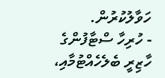ހަވާލުކުރުން.
- ހުރިހާ ސްޓާފުންގެ ހާޒިރީ ބެލެހެއްޓުމާއި،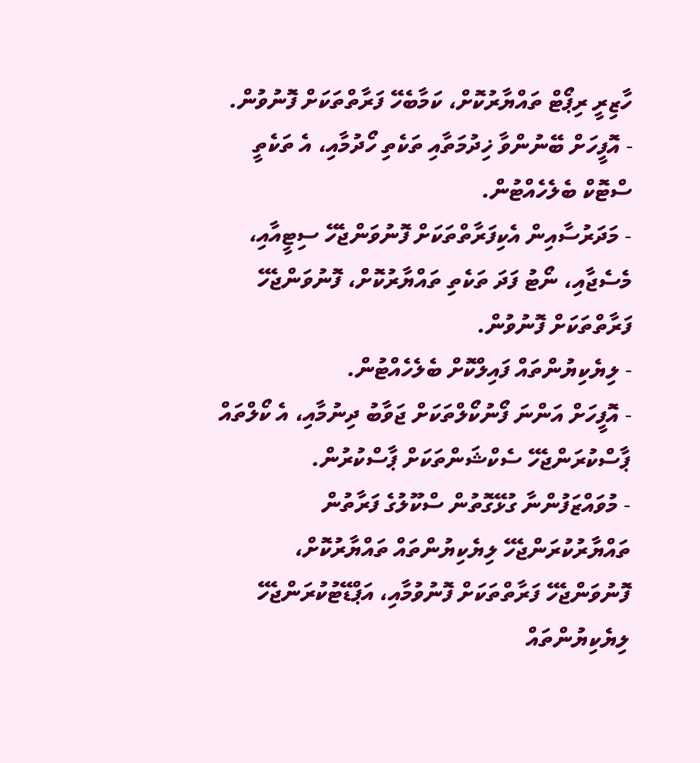ހާޒިރީ ރިޕޯޓް ތައްޔާރުކޮށް، ކަމާބެހޭ ފަރާތްތަކަށް ފޮނުވުން.
- އޮފީހަށް ބޭނުންވާ ޚިދުމަތާއި ތަކެތި ހޯދުމާއި، އެ ތަކެތީ ސްޓޮކް ބެލެހެއްޓުން.
- މަދަރުސާއިން އެކިފަރާތްތަކަށް ފޮނުވަންޖެހޭ ސިޓީއާއި، މެސެޖާއި، ނޯޓު ފަދަ ތަކެތި ތައްޔާރުކޮށް، ފޮނުވަންޖެހޭ ފަރާތްތަކަށް ފޮނުވުން.
- ލިޔެކިޔުންތައް ފައިލްކޮށް ބެލެހެއްޓުން.
- އޮފީހަށް އަންނަ ފޯނުކޯލްތަކަށް ޖަވާބު ދިނުމާއި، އެ ކޯލްތައް ޕާސްކުރަންޖެހޭ ސެކްޝަންތަކަށް ޕާސްކުރުން.
- މުވައްޒަފުންނާ ގުޅޭގޮތުން ސްކޫލުގެ ފަރާތުން ތައްޔާރުކުރަންޖެހޭ ލިޔެކިޔުންތައް ތައްޔާރުކޮށް، ފޮނުވަންޖެހޭ ފަރާތްތަކަށް ފޮނުވުމާއި، އަޕްޑޭޓުކުރަންޖެހޭ ލިޔެކިޔުންތައް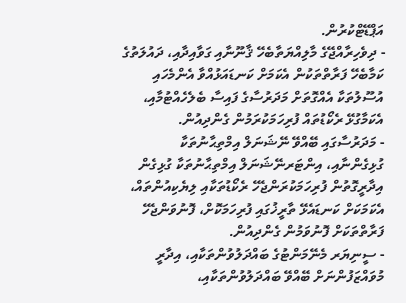އަޕްޑޭޓްކުރުން.
- ދިވެހިރާއްޖޭގެ މާލިއްޔަތާބެހޭ ޤާނޫނާއި ގަވާއިދާއި، ދައުލަތުގެ ކަމާބެހޭ ފަރާތްތަކުން އެކަމަށް ކަނޑައަޅުއްވާ އެންމެހައި އުސޫލުތަކާ އެއްގޮތަށް މަދަރުސާގެ ފައިސާ ބެލެހެއްޓުމާއި، އެކަމާގުޅޭ ރެކޯޑުތައް ފުރިހަމަކުރަމުން ގެންދިއުން.
- މަދަރުސާގައި ބޭއްވޭ ނޭޝަނަލް އިމްތިޙާނުތަކާ ގުޅިގެންނާއި، އިންޓަރނޭޝަނަލް އިމްތިޙާނުތަކާ ގުޅިގެން އިދާރީގޮތުން ފުރިހަމަކުރަންޖެހޭ ރެކޯޑުތަކާއި ލިޔެކިއުންތައް، އެކަމަކަށް ކަނޑައެޅޭ ތާރީޚުގައި ފުރިހަމަކޮށް، ފޮނުވަންޖެހޭ ފަރާތްތަކަށް ފޮނުވަމުން ގެންދިއުން.
- ސީނިޔަރ މެނޭމަންޓުގެ ބައްދަލުވުންތަކާއި، އިދާރީ މުވައްޒަފުންނަށް ބޭއްވޭ ބައްދަލުވުންތަކާއި،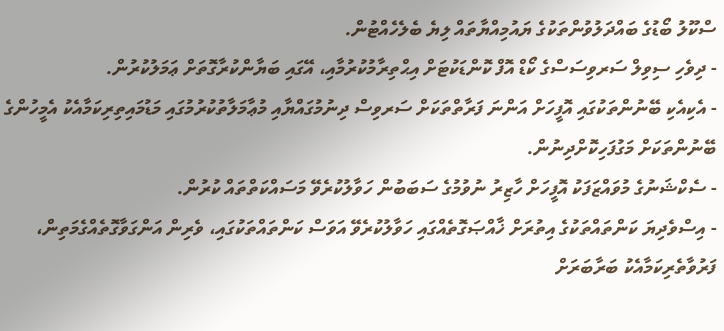ސްކޫލު ބޯޑުގެ ބައްދަލުވުންތަކުގެ ޔައުމިއްޔާތައް ލިޔެ ބެލެހެއްޓުން.
- ދިވެހި ސިވިލް ސަރވިސަސްގެ ކޯޑް އޮފް ކޮންޑަކުޓަށް އިޙްތިރާމުކުރުމާއި، އޭގައި ބަޔާންކުރާގޮތަށް ޢަމަލުކުރުން.
- އެކިއެކި ބޭނުންތަކުގައި އޮފީހަށް އަންނަ ފަރާތްތަކަށް ސަރވިސް ދިނުމުގައްޔާއި މުޢާމަލާތުކުރުމުގައި މަޑުމައިތިރިކަމާއެކު އެމީހުންގެ ބޭނުންތަކަށް މަގުފަހިކޮށްދިނުން.
- ސެކްޝަނުގެ މުވައްޒަފަކު އޮފީހަށް ހާޒިރު ނުވުމުގެ ސަބަބުން ހަވާލުކުރެވޭ މަސައްކަތްތައް ކުރުން.
- އިސްވެދިޔަ ކަންތައްތަކުގެ އިތުރަށް ޚާއްޞަގޮތެއްގައި ހަވާލުކުރެވޭ އަވަސް ކަންތައްތަކުގައި، ވެރިން އަންގަވާގޮތެއްގެމަތިން، ފަރުވާތެރިކަމާއެކު ބަރާބަރަށް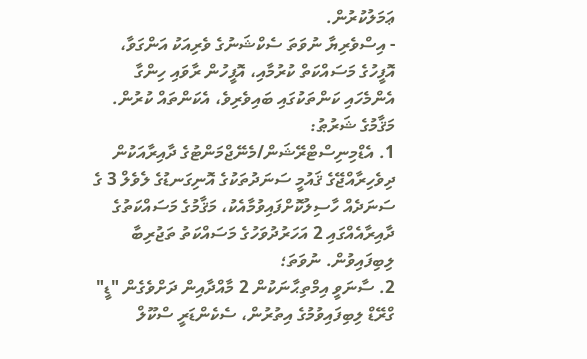ޢަމަލުކުރުން.
- އިސްވެރިޔާ ނުވަތަ ސެކްޝަނުގެ ވެރިއަކު އަންގަވާ، އޮފީހުގެ މަސައްކަތް ކުރުމާއި، އޮފީހުން ރާވައި ހިންގާ އެންމެހައި ކަންތަކުގައި ބައިވެރިވެ، އެކަންތައް ކުރުން.
މަޤާމުގެ ޝަރުޠު:
1. އެޑްމިނިސްޓްރޭޝަން/މެނޭޖްމަންޓުގެ ދާއިރާއަކުން ދިވެހިރާއްޖޭގެ ޤައުމީ ސަނަދުތަކުގެ އޮނިގަނޑުގެ ލެވެލް 3 ގެ ސަނަދެއް ހާސިލުކޮށްފައިވުމާއެކު، މަޤާމުގެ މަސައްކަތުގެ ދާއިރާއެއްގައި 2 އަހަރުދުވަހުގެ މަސައްކަތު ތަޖުރިބާ ލިބިފައިވުން. ނުވަތަ؛
2. ސާނަވީ އިމްތިޙާނަކުން 2 މާއްދާއިން ދަށްވެގެން "ޑީ" ގްރޭޑް ލިބިފައިވުމުގެ އިތުރުން، ސެކެންޑަރީ ސްކޫލް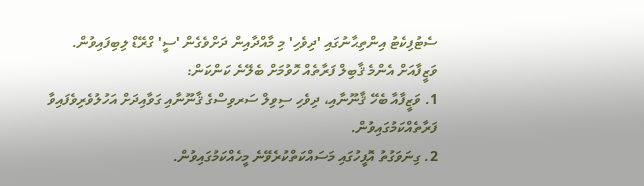ސެޓުފިކެޓު އިންތިޙާނުގައި 'ދިވެހި' މި މާއްދާއިން ދަށްވެގެން 'ސީ' ގްރޭޑް ލިބިފައިވުން.
ވަޒީފާއަށް އެންމެ ޤާބިލް ފަރާތެއް ހޮވުމަށް ބެލޭނެ ކަންކަން:
1. ވަޒީފާއާ ބެހޭ ޤާނޫނާއި، ދިވެހި ސިވިލް ސަރވިސްގެ ޤާނޫނާއި ގަވާއިދަށް އަހުލުވެރިވެފައިވާ ފަރާތެއްކަމުގައިވުން.
2. ގިނަވަގުތު އޮފީހުގައި މަސައްކަތްކުރެވޭނެ މީހެއްކަމުގައިވުން.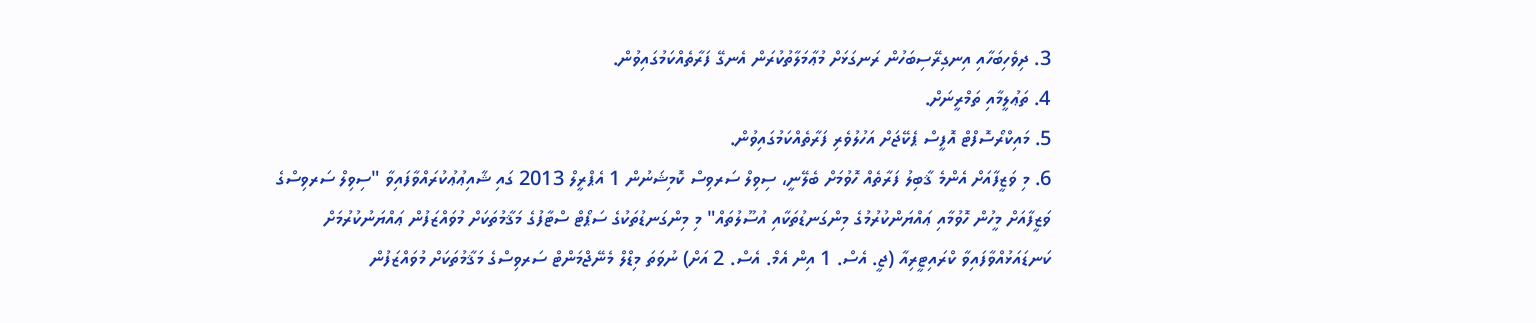3. ދިވެހިބަހާއި އިނގިރޭސިބަހުން ރަނގަޅަށް މުޢާމަލާތުކުރަން އެނގޭ ފަރާތެއްކަމުގައިވުން.
4. ތަޢުލީމާއި ތަމްރީނަށް.
5. މައިކްރޯސޮފްޓް އޮފީސް ޕެކޭޖަށް އަހުލުވެރި ފަރާތެއްކަމުގައިވުން.
6. މި ވަޒީފާއަށް އެންމެ ޤާބިލު ފަރާތެއް ހޮވުމަށް ބެލޭނީ، ސިވިލް ސަރވިސް ކޮމިޝަނުން 1 އެޕްރީލް 2013 ގައި ޝާއިޢުޢުކުރައްވާފައިވާ "ސިވިލް ސަރވިސްގެ ވަޒީފާއަށް މީހުން ހޮވުމާއި ޢައްޔަންކުރުމުގެ މިންގަނޑުތަކާއި އުސޫލުތައް" މި މިންގަނޑުތަކުގެ ސަޕޯޓް ސްޓާފުގެ މަޤާމުތަކަށް މުވައްޒަފުން ޢައްޔަނުކުރުމަށް ކަނޑައަޅުއްވާފައިވާ ކްރައިޓީރިއާ (ޖީ. އެސް. 1 އިން އެމް. އެސް. 2 އަށް) ނުވަތަ މިޑްލް މެނޭޖްމަންޓް ސަރވިސްގެ މަޤާމުތަކަށް މުވައްޒަފުން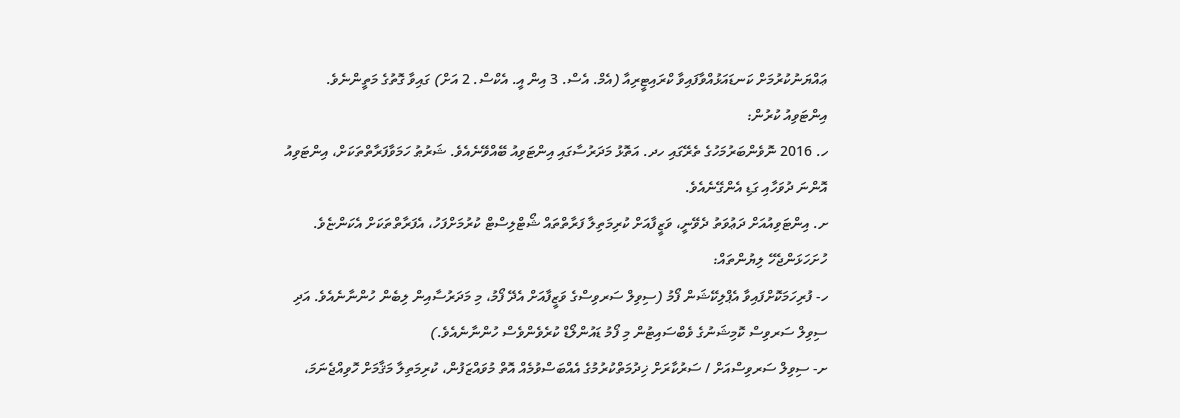ޢައްޔަނުކުރުމަށް ކަނޑައަޅުއްވާފައިވާ ކްރައިޓީރިއާ (އެމް. އެސް. 3 އިން އީ. އެކްސް. 2 އަށް) ގައިވާ ގޮތުގެ މަތީންނެވެ.
އިންޓަވިއު ކުރުން:
ހ. 2016 ނޮވެންބަރުމަހުގެ ތެރޭގައި ހދ. އަތޮޅު މަދަރުސާގައި އިންޓަވިއު ބޭއްވޭނެއެވެ. ޝަރުޠު ހަމަވާފަރާތްތަކަށް، އިންޓަވިއު އޮންނަ ދުވަހާއި ގަޑި އެންގޭނެއެވެ.
ށ. އިންޓަވިއުއަށް ދަޢުވަތު ދެވޭނީ، ވަޒީފާއަށް ކުރިމަތިލާ ފަރާތްތައް ޝޯޓްލިސްޓް ކުރުމަށްފަހު، އެފަރާތްތަކަށް އެކަންޏެވެ.
ހުށަހަޅަންޖެހޭ ލިޔުންތައް:
ހ- ފުރިހަމަކޮށްފައިވާ އެޕްލިކޭޝަން ފޯމު (ސިވިލް ސަރވިސްގެ ވަޒީފާއަށް އެދޭ ފޯމު، މި މަދަރުސާއިން ލިބެން ހުންނާނެއެވެ. އަދި  ސިވިލް ސަރވިސް ކޮމިޝަނުގެ ވެބްސައިޓުން މި ފޯމު ޑައުންލޯޑް ކުރެވެންވެސް ހުންނާނެއެވެ.)
ށ- ސިވިލް ސަރވިސްއަށް / ސަރުކާރަށް ޚިދުމަތްކުރުމުގެ އެއްބަސްވުމެއް އޮތް މުވައްޒަފުން، ކުރިމަތިލާ މަޤާމަށް ހޮވިއްޖެނަމަ،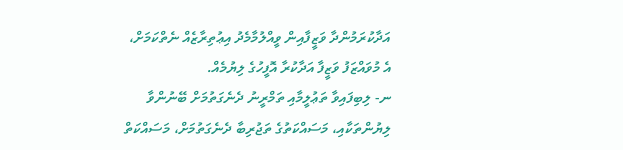އަދާކުރަމުންދާ ވަޒީފާއިން ވީއްލުމާމެދު އިޢުތިރާޒެއް ނެތްކަމަށް، އެ މުވައްޒަފު ވަޒީފާ އަދާކުރާ އޮފީހުގެ ލިޔުމެއް.
ނ- ލިބިފައިވާ ތަޢުލީމާއި ތަމްރީނު ދެނެގަތުމަށް ބޭނުންވާ ލިޔުންތަކާއި، މަސައްކަތުގެ ތަޖުރިބާ ދެނެގަތުމަށް، މަސައްކަތް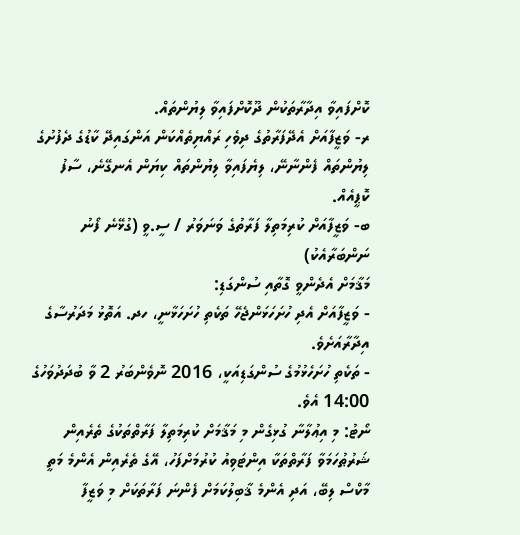ކޮށްފައިވާ އިދާރާތަކުން ދޫކޮށްފައިވާ ލިޔުންތައް.
ރ- ވަޒީފާއަށް އެދޭފަރާތުގެ ދިވެހި ރައްޔިތެއްކަން އަންގައިދޭ ކާޑުގެ ދެފުށުގެ ލިޔުންތައް ފެންނާނޭ، ލިޔެފައިވާ ލިޔުންތައް ކިޔަން އެނގޭނެ، ސާފު ކޮޕީއެއް.
ބ- ވަޒީފާއަށް ކުރިމަތިލާ ފަރާތުގެ ވަނަވަރު / ސީ.ވީ (ގުޅޭނެ ފޯނު ނަންބަރާއެކު)
މަޤާމަށް އެދެންވީ ގޮތާއި ސުންގަޑި:
- ވަޒީފާއަށް އެދި ހުށަހަޅަންޖެހޭ ތަކެތި ހުށަހަޅާނީ، ހދ. އަތޮޅު މަދަރުސާގެ އިދާރާއަށެވެ.
- ތަކެތި ހުށަހެޅުމުގެ ސުންގަޑިއަކީ، 2016 ނޮވެންބަރު 2 ވާ ބުދަދުވަހުގެ 14:00 އެވެ.
ނޯޓު: މި އިޢުލާނާ ގުޅިގެން މި މަޤާމަށް ކުރިމަތިލާ ފަރާތްތަކުގެ ތެރެއިން ޝަރުޠުހަމަވާ ފަރާތްތަކާ އިންޓަވިއު ކުރުމަށްފަހު، އޭގެ ތެރެއިން އެންމެ މަތީ މާކްސް ލިބޭ، އަދި އެންމެ ޤާބިލުކަމަށް ފެންނަ ފަރާތަކަށް މި ވަޒީފާ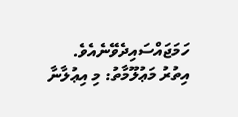ހަމަޖައްސައިދެވޭނެއެވެ.
އިތުރު މަޢުލޫމާތު: މި އިޢުލާނާ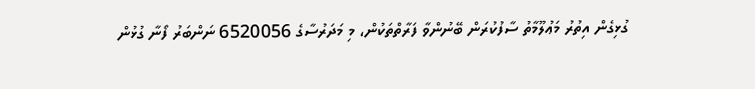ގުޅިގެން އިތުރު މަޢުލޫމާތު ސާފުކުރަން ބޭނުންވާ ފަރާތްތަކުން، މި މަދަރުސާގެ 6520056 ނަންބަރު ފޯނާ ގުޅުން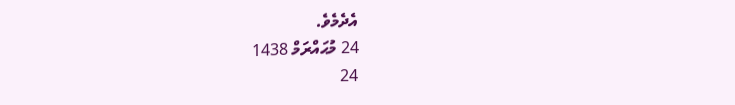އެދެމެވެ.
24 މުޙައްރަމް 1438
24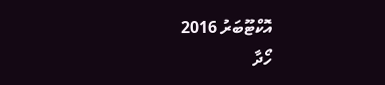އޮކްޓޫބަރު 2016
ހޯދާ